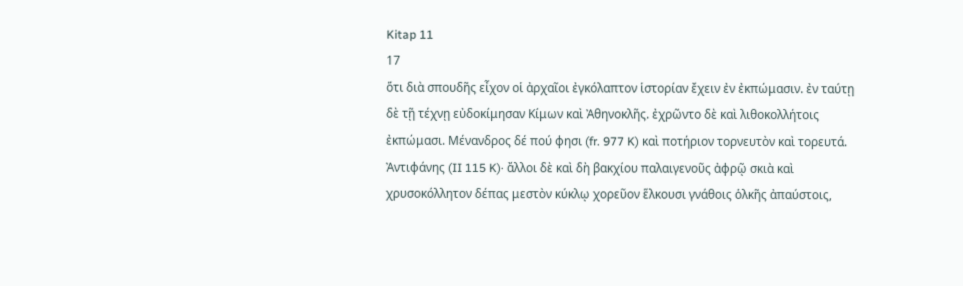Kitap 11
17
ὅτι διὰ σπουδῆς εἶχον οἱ ἀρχαῖοι ἐγκόλαπτον ἱστορίαν ἔχειν ἐν ἐκπώμασιν. ἐν ταύτῃ δὲ τῇ τέχνῃ εὐδοκίμησαν Κίμων καὶ Ἀθηνοκλῆς. ἐχρῶντο δὲ καὶ λιθοκολλήτοις ἐκπώμασι. Μένανδρος δέ πού φησι (fr. 977 K) καὶ ποτήριον τορνευτὸν καὶ τορευτά. Ἀντιφάνης (II 115 K)· ἄλλοι δὲ καὶ δὴ βακχίου παλαιγενοῦς ἀφρῷ σκιὰ καὶ χρυσοκόλλητον δέπας μεστὸν κύκλῳ χορεῦον ἕλκουσι γνάθοις ὁλκῆς ἀπαύστοις,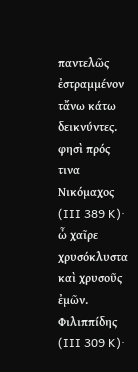παντελῶς ἐστραμμένον τἄνω κάτω δεικνύντες. φησὶ πρός τινα Νικόμαχος (III 389 K)· ὦ χαῖρε χρυσόκλυστα καὶ χρυσοῦς ἐμῶν. Φιλιππίδης (III 309 K)·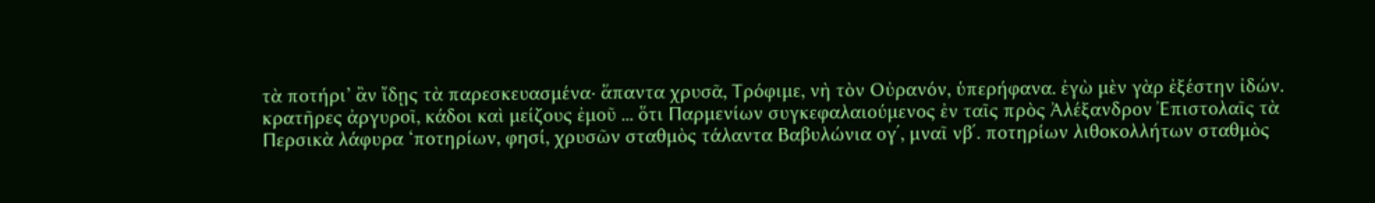τὰ ποτήρι’ ἂν ἴδῃς τὰ παρεσκευασμένα· ἅπαντα χρυσᾶ, Τρόφιμε, νὴ τὸν Οὐρανόν, ὑπερήφανα. ἐγὼ μὲν γὰρ ἐξέστην ἰδών. κρατῆρες ἀργυροῖ, κάδοι καὶ μείζους ἐμοῦ ... ὅτι Παρμενίων συγκεφαλαιούμενος ἐν ταῖς πρὸς Ἀλέξανδρον Ἐπιστολαῖς τὰ Περσικὰ λάφυρα ‘ποτηρίων, φησί, χρυσῶν σταθμὸς τάλαντα Βαβυλώνια ογʹ, μναῖ νβʹ. ποτηρίων λιθοκολλήτων σταθμὸς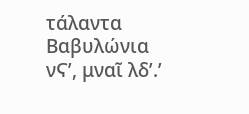τάλαντα Βαβυλώνια νϚʹ, μναῖ λδʹ.’